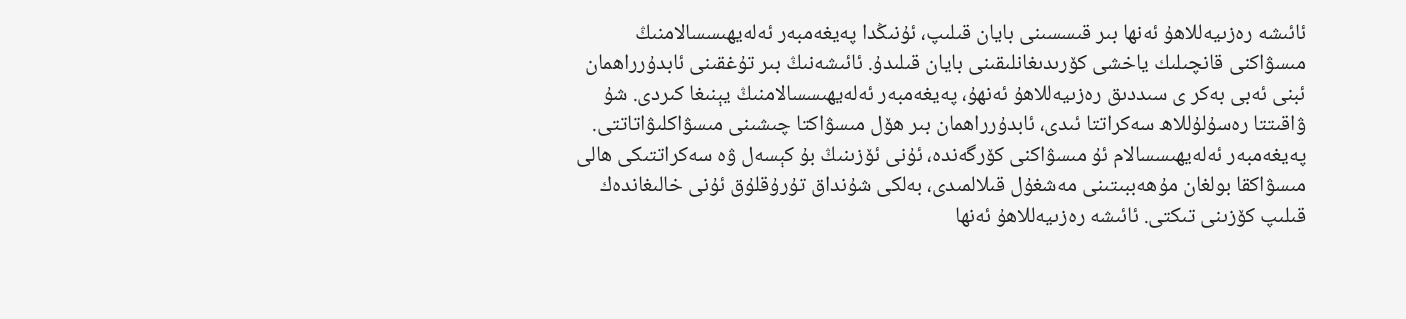ئائىشە رەزىيەللاھۇ ئەنھا بىر قىسسىنى بايان قىلىپ، ئۇنىڭدا پەيغەمبەر ئەلەيھىسسالامنىڭ مىسۋاكنى قانچىلىك ياخشى كۆرىدىغانلىقىنى بايان قىلىدۇ. ئائىشەنىڭ بىر تۇغقىنى ئابدۇرراھمان ئبنى ئەبى بەكر ى سىددىق رەزىيەللاھۇ ئەنھۇ، پەيغەمبەر ئەلەيھىسسالامنىڭ يېنىغا كىردى. شۇ ۋاقىتتا رەسۇلۇللاھ سەكراتتا ئىدى، ئابدۇرراھمان بىر ھۆل مىسۋاكتا چىشىنى مىسۋاكلىۋاتاتتى. پەيغەمبەر ئەلەيھىسسالام ئۇ مىسۋاكنى كۆرگەندە، ئۇنى ئۆزىنىڭ بۇ كېسەل ۋە سەكراتتىكى ھالى مىسۋاكقا بولغان مۇھەببىتىنى مەشغۇل قىلالمىدى، بەلكى شۇنداق تۇرۇقلۇق ئۇنى خالىغاندەك قىلىپ كۆزىنى تىكتى. ئائىشە رەزىيەللاھۇ ئەنھا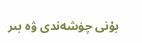بۇنى چۈشەندى ۋە بىر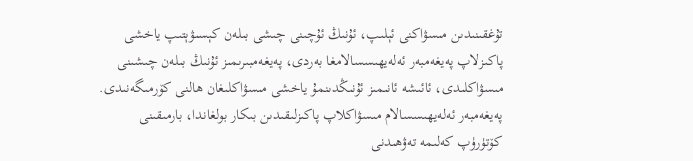تۇغقىنىدىن مىسۋاكنى ئېلىپ، ئۇنىڭ ئۇچىنى چىشى بىلەن كېسىۋېتىپ ياخشى پاكىزلاپ پەيغەمبەر ئەلەيھىسسالامغا بەردى، پەيغەمبىرىمىز ئۇنىڭ بىلەن چىشىنى مىسۋاكلىدى، ئائىشە ئانىمىز ئۇنىڭدىنمۇ ياخشى مىسۋاكلىغان ھالنى كۆرمىگەنىدى. پەيغەمبەر ئەلەيھىسسالام مىسۋاكلاپ پاكىزلىقىدىن بىكار بولغاندا، بارمىقىنى كۆتۈرۈپ كەلىمە تەۋھىدنى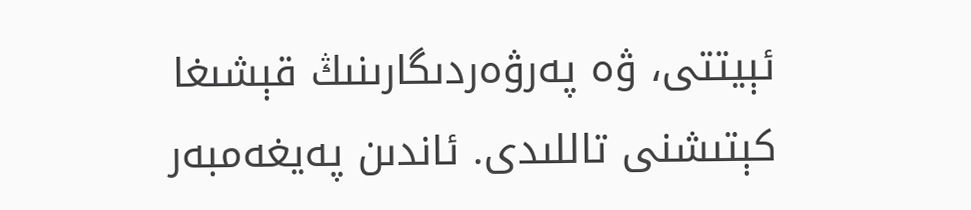ئېيتتى، ۋە پەرۋەردىگارىنىڭ قېشىغا كېتىشنى تاللىدى. ئاندىن پەيغەمبەر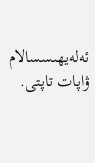ئەلەيھىسسالام ۋاپات تاپتى.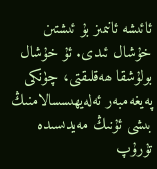ئائىشە ئانىمىز بۇ ئىشتىن خۇشال ئىدى. ئۇ خۇشال بولۇشقا ھەقلىقتى، چۈنكى پەيغەمبەر ئەلەيھىسسالامنىڭ بىشى ئۇنىڭ مەيدىسىدە تۇرۇپ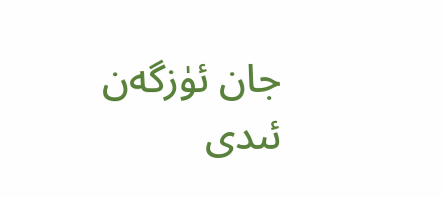جان ئۈزگەن ئىدى